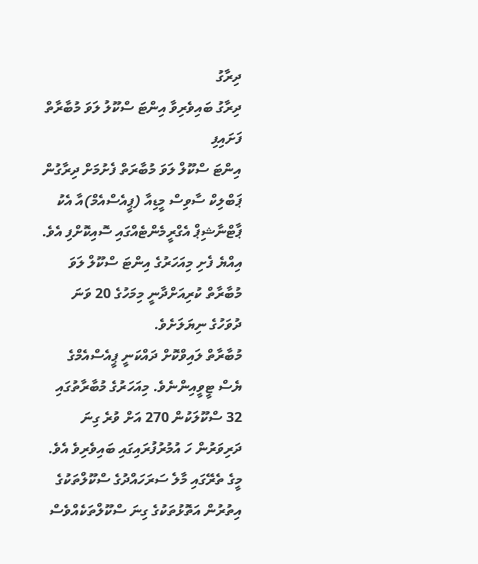ދިރާގު
ދިރާގު ބައިވެރިވާ އިންޓަ ސްކޫލު ލަވަ މުބާރާތް ފަށައިފި
އިންޓަ ސްކޫލް ލަވަ މުބާރަތް ފެށުމަށް ދިރާގުން ޕަބްލިކް ސާވިސް މީޑިއާ (ޕީއެސްއެމް)އާ އެކު ޕާޓްނާޝިޕް އެގްރީމެންޓެއްގައި ސޮއިކޮށްފި އެވެ.
އިއްޔެ ފެށި މިއަހަރުގެ އިންޓަ ސްކޫލް ލަވަ މުބާރާތް ކުރިއަށްދާނީ މިމަހުގެ 20 ވަނަ ދުވަހުގެ ނިޔަލަށެވެ.
މުބާރާތް ލައިވްކޮށް ދައްކަނީ ޕީއެސްއެމްގެ ޔެސް ޓީވީއިންނެވެ. މިއަހަރުގެ މުބާރާތުގައި 32 ސްކޫލަކުން 270 އަށް ވުރެ ގިނަ ދަރިވަރުން ހަ އުމުރުފުރައިގައި ބައިވެރިވެ އެވެ. މީގެ ތެރޭގައި މާލެ ސަރަހައްދުގެ ސްކޫލްތަކުގެ އިތުރުން އަތޮޅުތަކުގެ ގިނަ ސްކޫލްތަކެއްވެސް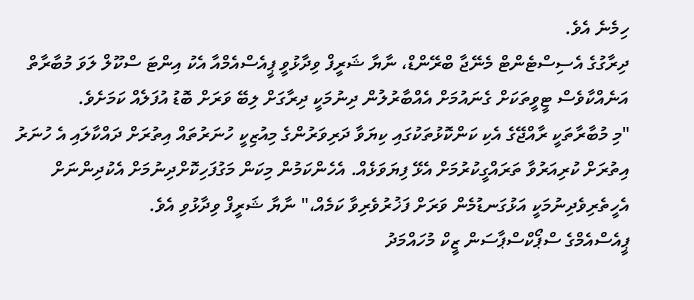ހިމެނެ އެވެ.
ދިރާގުގެ އެސިސްޓެންޓް މެނޭޖާ ބްރޭންޑް، ނާޔާ ޝަރީފް ވިދާޅުވީ ޕީއެސްއެމްއާ އެކު އިންޓަ ސްކޫލް ލަވަ މުބާރާތް އަނެއްކާވެސް ޓީވީތަކަށް ގެނައުމަށް އެއްބާރުލުން ދިނުމަކީ ދިރާގަށް ލިބޭ ވަރަށް ބޮޑު އުފަލެއް ކަމަށެވެ.
"މި މުބާރާތަކީ ރާއްޖޭގެ އެކި ކަންކޮޅުތަކުގައި ކިޔަވާ ދަރިވަރުންގެ މިއުޒިކީ ހުނަރުތައް އިތުރަށް ދައްކާލައި އެ ހުނަރު އިތުރަށް ކުރިއަރުވާ ތަރައްގީކުރުމަށް އެޅޭ ފިޔަވަޅެއް. އެހެންކަމުން މިކަން މަގުފަހިކޮށްދިނުމަށް އެކުދިންނަށް އެހީތެރިވެދިނުމަކީ އަޅުގަނޑުމެން ވަރަށް ފަޚުރުވެރިވާ ކަމެއް،" ނާޔާ ޝަރީފް ވިދާޅުވި އެވެ.
ޕީއެސްއެމްގެ ސްޕޯކްސްޕާސަން ޒީކް މުހައްމަދު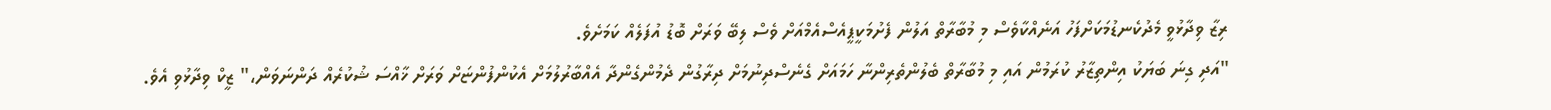ރިޒާ ވިދާޅުވީ މެދުކެނޑުމަކަށްފަހު އަނެއްކާވެސް މި މުބާރާތް އަލުން ފެށުމަކީޕީއެސްއެމްއަށް ވެސް ލިބޭ ވަރަށް ބޮޑު އުފަލެއް ކަމަށެވެ.
"އަދި ގިނަ ބަޔަކު އިންތިޒާރު ކުރަމުން އައި މި މުބާރާތް ބެލުންތެރިންނާ ހަމައަށް ގެނެސްދިނުމަށް ދިރާގުން ދެމުންގެންދާ އެއްބާރުލުމަށް އެކުންފުންޏަށް ވަރަށް ޚާއްސަ ޝުކުރެއް ދަންނަވަން،" ޒީކް ވިދާޅުވި އެވެ.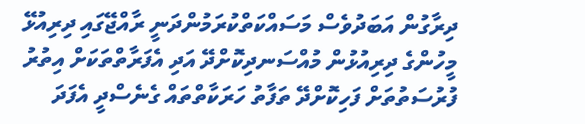ދިރާގުން އަބަދުވެސް މަސައްކަތްކުރަމުންދަނީ ރާއްޖޭގައި ދިރިއުޅޭ މީހުންގެ ދިރިއުޅުން މުއްސަނދިކޮށްދޭ އަދި އެފަރާތްތަކަށް އިތުރު ފުރުސަތުތަށް ފަހިކޮށްދޭ ތަފާތު ހަރަކާތްތައް ގެނެސްދީ އެފަދަ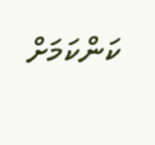ކަންކަމަށް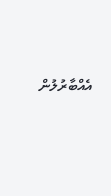އެއްބާރުލުން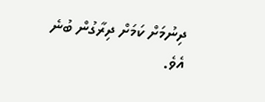ދިނުމަށް ކަމަށް ދިރާގުން ބުނެ އެވެ.